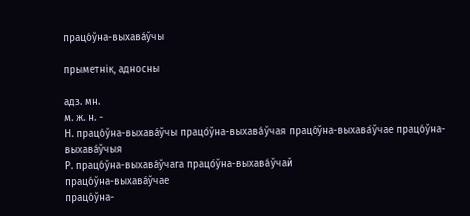працо́ўна-выхава́ўчы

прыметнік, адносны

адз. мн.
м. ж. н. -
Н. працо́ўна-выхава́ўчы працо́ўна-выхава́ўчая працо́ўна-выхава́ўчае працо́ўна-выхава́ўчыя
Р. працо́ўна-выхава́ўчага працо́ўна-выхава́ўчай
працо́ўна-выхава́ўчае
працо́ўна-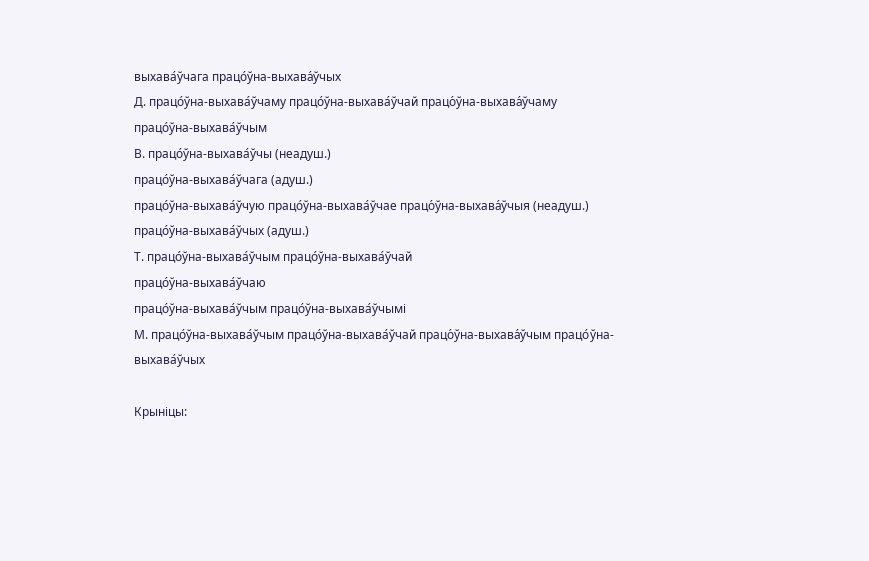выхава́ўчага працо́ўна-выхава́ўчых
Д. працо́ўна-выхава́ўчаму працо́ўна-выхава́ўчай працо́ўна-выхава́ўчаму працо́ўна-выхава́ўчым
В. працо́ўна-выхава́ўчы (неадуш.)
працо́ўна-выхава́ўчага (адуш.)
працо́ўна-выхава́ўчую працо́ўна-выхава́ўчае працо́ўна-выхава́ўчыя (неадуш.)
працо́ўна-выхава́ўчых (адуш.)
Т. працо́ўна-выхава́ўчым працо́ўна-выхава́ўчай
працо́ўна-выхава́ўчаю
працо́ўна-выхава́ўчым працо́ўна-выхава́ўчымі
М. працо́ўна-выхава́ўчым працо́ўна-выхава́ўчай працо́ўна-выхава́ўчым працо́ўна-выхава́ўчых

Крыніцы: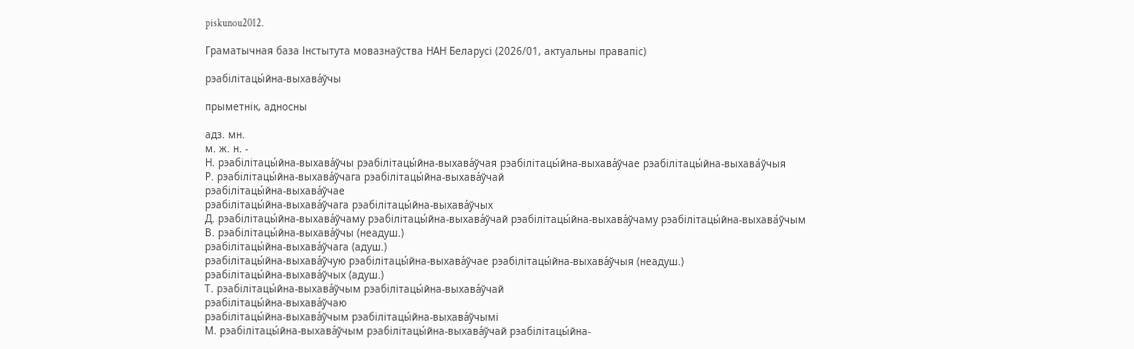piskunou2012.

Граматычная база Інстытута мовазнаўства НАН Беларусі (2026/01, актуальны правапіс)

рэабілітацы́йна-выхава́ўчы

прыметнік, адносны

адз. мн.
м. ж. н. -
Н. рэабілітацы́йна-выхава́ўчы рэабілітацы́йна-выхава́ўчая рэабілітацы́йна-выхава́ўчае рэабілітацы́йна-выхава́ўчыя
Р. рэабілітацы́йна-выхава́ўчага рэабілітацы́йна-выхава́ўчай
рэабілітацы́йна-выхава́ўчае
рэабілітацы́йна-выхава́ўчага рэабілітацы́йна-выхава́ўчых
Д. рэабілітацы́йна-выхава́ўчаму рэабілітацы́йна-выхава́ўчай рэабілітацы́йна-выхава́ўчаму рэабілітацы́йна-выхава́ўчым
В. рэабілітацы́йна-выхава́ўчы (неадуш.)
рэабілітацы́йна-выхава́ўчага (адуш.)
рэабілітацы́йна-выхава́ўчую рэабілітацы́йна-выхава́ўчае рэабілітацы́йна-выхава́ўчыя (неадуш.)
рэабілітацы́йна-выхава́ўчых (адуш.)
Т. рэабілітацы́йна-выхава́ўчым рэабілітацы́йна-выхава́ўчай
рэабілітацы́йна-выхава́ўчаю
рэабілітацы́йна-выхава́ўчым рэабілітацы́йна-выхава́ўчымі
М. рэабілітацы́йна-выхава́ўчым рэабілітацы́йна-выхава́ўчай рэабілітацы́йна-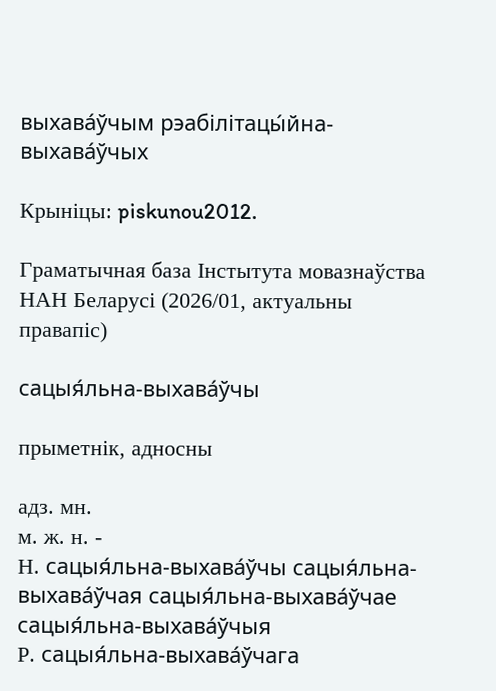выхава́ўчым рэабілітацы́йна-выхава́ўчых

Крыніцы: piskunou2012.

Граматычная база Інстытута мовазнаўства НАН Беларусі (2026/01, актуальны правапіс)

сацыя́льна-выхава́ўчы

прыметнік, адносны

адз. мн.
м. ж. н. -
Н. сацыя́льна-выхава́ўчы сацыя́льна-выхава́ўчая сацыя́льна-выхава́ўчае сацыя́льна-выхава́ўчыя
Р. сацыя́льна-выхава́ўчага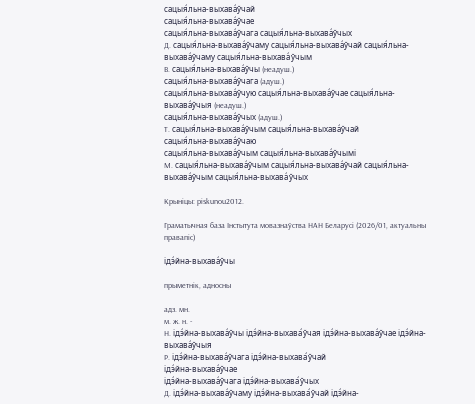сацыя́льна-выхава́ўчай
сацыя́льна-выхава́ўчае
сацыя́льна-выхава́ўчага сацыя́льна-выхава́ўчых
Д. сацыя́льна-выхава́ўчаму сацыя́льна-выхава́ўчай сацыя́льна-выхава́ўчаму сацыя́льна-выхава́ўчым
В. сацыя́льна-выхава́ўчы (неадуш.)
сацыя́льна-выхава́ўчага (адуш.)
сацыя́льна-выхава́ўчую сацыя́льна-выхава́ўчае сацыя́льна-выхава́ўчыя (неадуш.)
сацыя́льна-выхава́ўчых (адуш.)
Т. сацыя́льна-выхава́ўчым сацыя́льна-выхава́ўчай
сацыя́льна-выхава́ўчаю
сацыя́льна-выхава́ўчым сацыя́льна-выхава́ўчымі
М. сацыя́льна-выхава́ўчым сацыя́льна-выхава́ўчай сацыя́льна-выхава́ўчым сацыя́льна-выхава́ўчых

Крыніцы: piskunou2012.

Граматычная база Інстытута мовазнаўства НАН Беларусі (2026/01, актуальны правапіс)

ідэ́йна-выхава́ўчы

прыметнік, адносны

адз. мн.
м. ж. н. -
Н. ідэ́йна-выхава́ўчы ідэ́йна-выхава́ўчая ідэ́йна-выхава́ўчае ідэ́йна-выхава́ўчыя
Р. ідэ́йна-выхава́ўчага ідэ́йна-выхава́ўчай
ідэ́йна-выхава́ўчае
ідэ́йна-выхава́ўчага ідэ́йна-выхава́ўчых
Д. ідэ́йна-выхава́ўчаму ідэ́йна-выхава́ўчай ідэ́йна-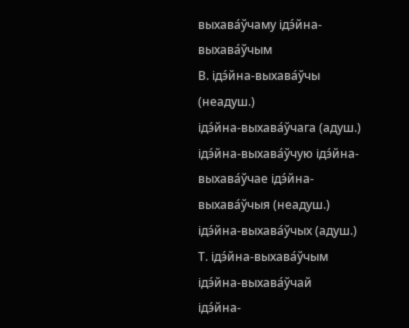выхава́ўчаму ідэ́йна-выхава́ўчым
В. ідэ́йна-выхава́ўчы (неадуш.)
ідэ́йна-выхава́ўчага (адуш.)
ідэ́йна-выхава́ўчую ідэ́йна-выхава́ўчае ідэ́йна-выхава́ўчыя (неадуш.)
ідэ́йна-выхава́ўчых (адуш.)
Т. ідэ́йна-выхава́ўчым ідэ́йна-выхава́ўчай
ідэ́йна-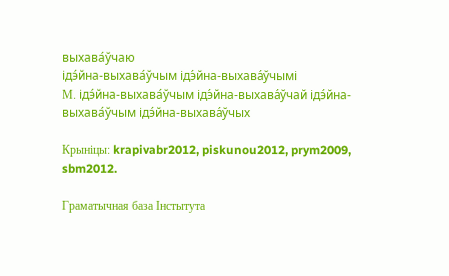выхава́ўчаю
ідэ́йна-выхава́ўчым ідэ́йна-выхава́ўчымі
М. ідэ́йна-выхава́ўчым ідэ́йна-выхава́ўчай ідэ́йна-выхава́ўчым ідэ́йна-выхава́ўчых

Крыніцы: krapivabr2012, piskunou2012, prym2009, sbm2012.

Граматычная база Інстытута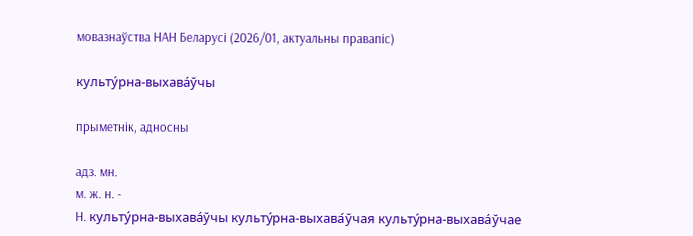мовазнаўства НАН Беларусі (2026/01, актуальны правапіс)

культу́рна-выхава́ўчы

прыметнік, адносны

адз. мн.
м. ж. н. -
Н. культу́рна-выхава́ўчы культу́рна-выхава́ўчая культу́рна-выхава́ўчае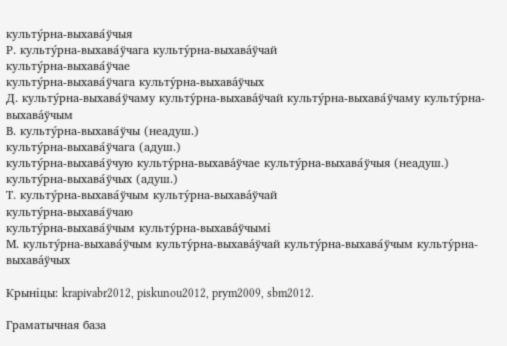культу́рна-выхава́ўчыя
Р. культу́рна-выхава́ўчага культу́рна-выхава́ўчай
культу́рна-выхава́ўчае
культу́рна-выхава́ўчага культу́рна-выхава́ўчых
Д. культу́рна-выхава́ўчаму культу́рна-выхава́ўчай культу́рна-выхава́ўчаму культу́рна-выхава́ўчым
В. культу́рна-выхава́ўчы (неадуш.)
культу́рна-выхава́ўчага (адуш.)
культу́рна-выхава́ўчую культу́рна-выхава́ўчае культу́рна-выхава́ўчыя (неадуш.)
культу́рна-выхава́ўчых (адуш.)
Т. культу́рна-выхава́ўчым культу́рна-выхава́ўчай
культу́рна-выхава́ўчаю
культу́рна-выхава́ўчым культу́рна-выхава́ўчымі
М. культу́рна-выхава́ўчым культу́рна-выхава́ўчай культу́рна-выхава́ўчым культу́рна-выхава́ўчых

Крыніцы: krapivabr2012, piskunou2012, prym2009, sbm2012.

Граматычная база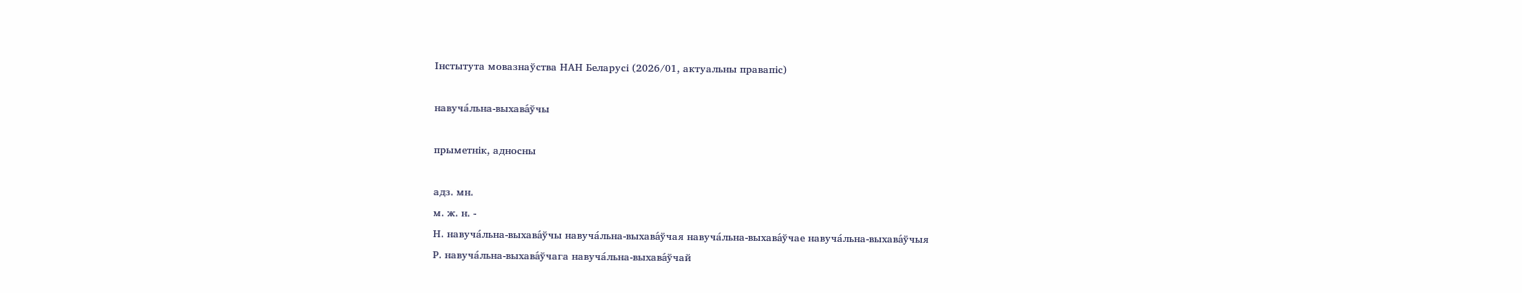Інстытута мовазнаўства НАН Беларусі (2026/01, актуальны правапіс)

навуча́льна-выхава́ўчы

прыметнік, адносны

адз. мн.
м. ж. н. -
Н. навуча́льна-выхава́ўчы навуча́льна-выхава́ўчая навуча́льна-выхава́ўчае навуча́льна-выхава́ўчыя
Р. навуча́льна-выхава́ўчага навуча́льна-выхава́ўчай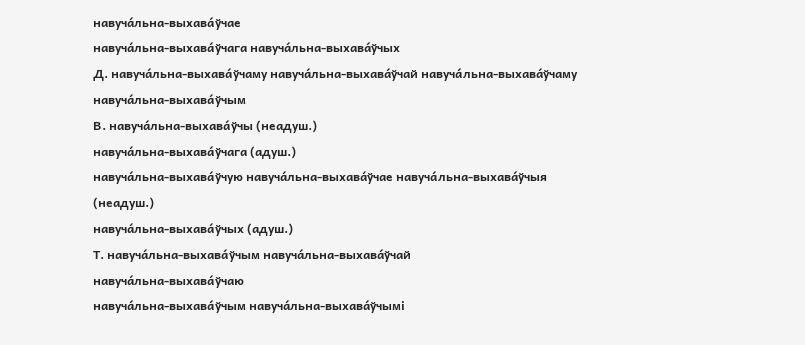навуча́льна-выхава́ўчае
навуча́льна-выхава́ўчага навуча́льна-выхава́ўчых
Д. навуча́льна-выхава́ўчаму навуча́льна-выхава́ўчай навуча́льна-выхава́ўчаму навуча́льна-выхава́ўчым
В. навуча́льна-выхава́ўчы (неадуш.)
навуча́льна-выхава́ўчага (адуш.)
навуча́льна-выхава́ўчую навуча́льна-выхава́ўчае навуча́льна-выхава́ўчыя (неадуш.)
навуча́льна-выхава́ўчых (адуш.)
Т. навуча́льна-выхава́ўчым навуча́льна-выхава́ўчай
навуча́льна-выхава́ўчаю
навуча́льна-выхава́ўчым навуча́льна-выхава́ўчымі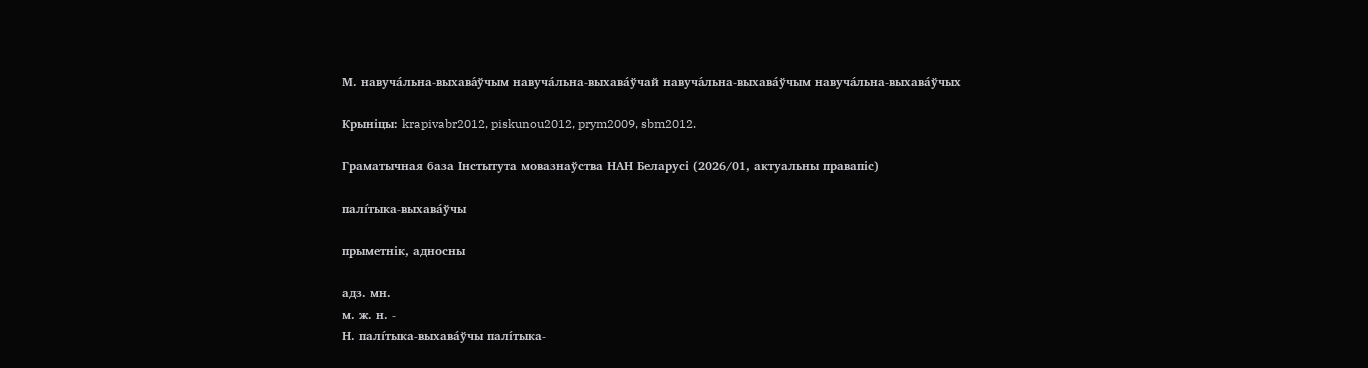М. навуча́льна-выхава́ўчым навуча́льна-выхава́ўчай навуча́льна-выхава́ўчым навуча́льна-выхава́ўчых

Крыніцы: krapivabr2012, piskunou2012, prym2009, sbm2012.

Граматычная база Інстытута мовазнаўства НАН Беларусі (2026/01, актуальны правапіс)

палі́тыка-выхава́ўчы

прыметнік, адносны

адз. мн.
м. ж. н. -
Н. палі́тыка-выхава́ўчы палі́тыка-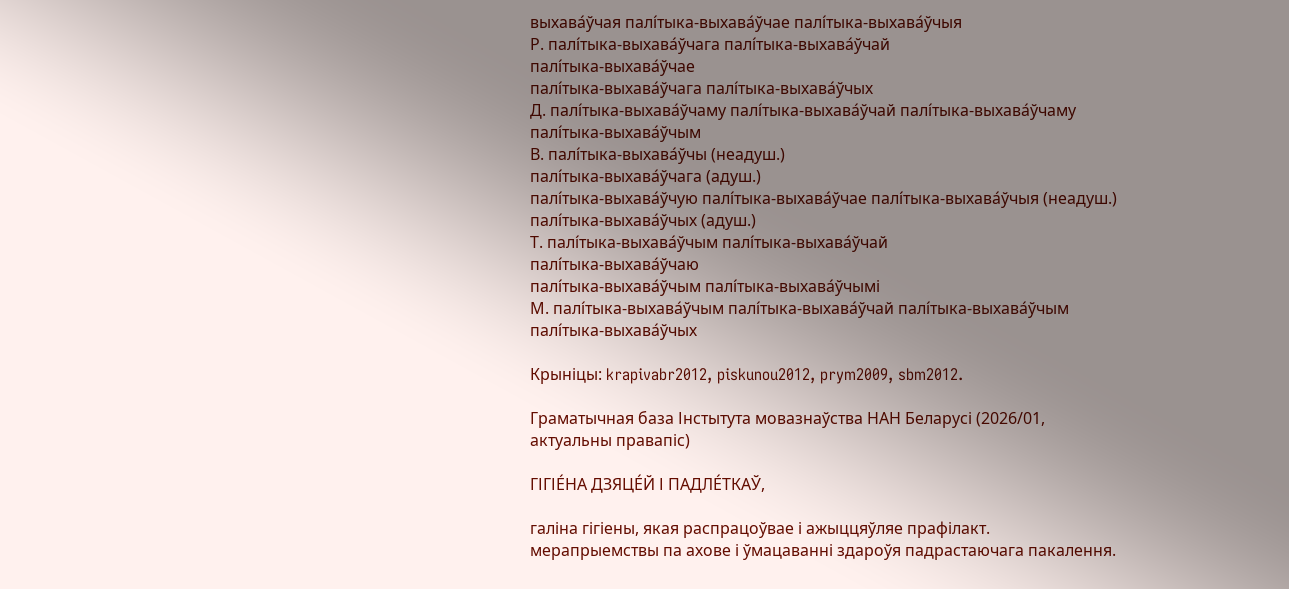выхава́ўчая палі́тыка-выхава́ўчае палі́тыка-выхава́ўчыя
Р. палі́тыка-выхава́ўчага палі́тыка-выхава́ўчай
палі́тыка-выхава́ўчае
палі́тыка-выхава́ўчага палі́тыка-выхава́ўчых
Д. палі́тыка-выхава́ўчаму палі́тыка-выхава́ўчай палі́тыка-выхава́ўчаму палі́тыка-выхава́ўчым
В. палі́тыка-выхава́ўчы (неадуш.)
палі́тыка-выхава́ўчага (адуш.)
палі́тыка-выхава́ўчую палі́тыка-выхава́ўчае палі́тыка-выхава́ўчыя (неадуш.)
палі́тыка-выхава́ўчых (адуш.)
Т. палі́тыка-выхава́ўчым палі́тыка-выхава́ўчай
палі́тыка-выхава́ўчаю
палі́тыка-выхава́ўчым палі́тыка-выхава́ўчымі
М. палі́тыка-выхава́ўчым палі́тыка-выхава́ўчай палі́тыка-выхава́ўчым палі́тыка-выхава́ўчых

Крыніцы: krapivabr2012, piskunou2012, prym2009, sbm2012.

Граматычная база Інстытута мовазнаўства НАН Беларусі (2026/01, актуальны правапіс)

ГІГІЕ́НА ДЗЯЦЕ́Й І ПАДЛЕ́ТКАЎ,

галіна гігіены, якая распрацоўвае і ажыццяўляе прафілакт. мерапрыемствы па ахове і ўмацаванні здароўя падрастаючага пакалення.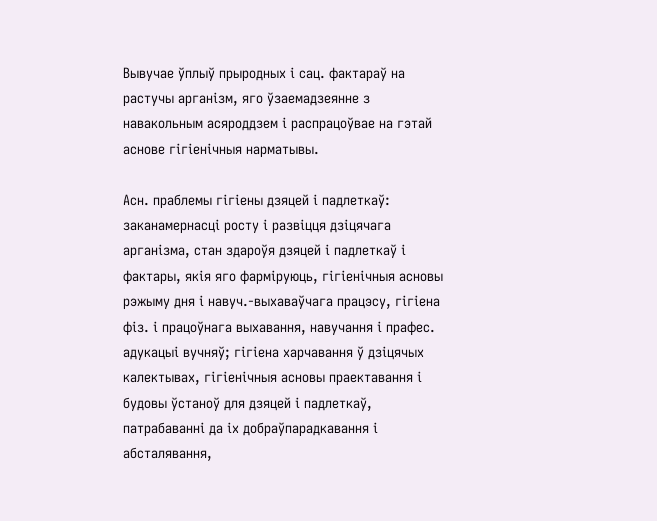Вывучае ўплыў прыродных і сац. фактараў на растучы арганізм, яго ўзаемадзеянне з навакольным асяроддзем і распрацоўвае на гэтай аснове гігіенічныя нарматывы.

Асн. праблемы гігіены дзяцей і падлеткаў: заканамернасці росту і развіцця дзіцячага арганізма, стан здароўя дзяцей і падлеткаў і фактары, якія яго фарміруюць, гігіенічныя асновы рэжыму дня і навуч.-выхаваўчага працэсу, гігіена фіз. і працоўнага выхавання, навучання і прафес. адукацыі вучняў; гігіена харчавання ў дзіцячых калектывах, гігіенічныя асновы праектавання і будовы ўстаноў для дзяцей і падлеткаў, патрабаванні да іх добраўпарадкавання і абсталявання,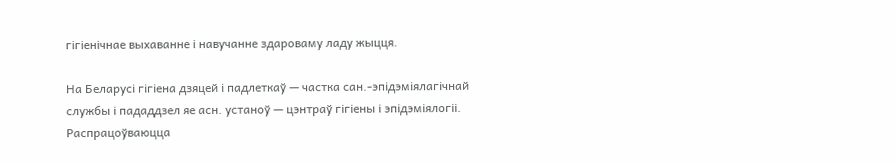гігіенічнае выхаванне і навучанне здароваму ладу жыцця.

На Беларусі гігіена дзяцей і падлеткаў — частка сан.-эпідэміялагічнай службы і пададдзел яе асн. устаноў — цэнтраў гігіены і эпідэміялогіі. Распрацоўваюцца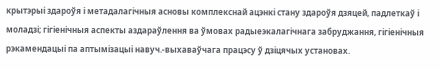крытэрыі здароўя і метадалагічныя асновы комплекснай ацэнкі стану здароўя дзяцей, падлеткаў і моладзі; гігіенічныя аспекты аздараўлення ва ўмовах радыеэкалагічнага забруджання, гігіенічныя рэкамендацыі па аптымізацыі навуч.-выхаваўчага працэсу ў дзіцячых установах.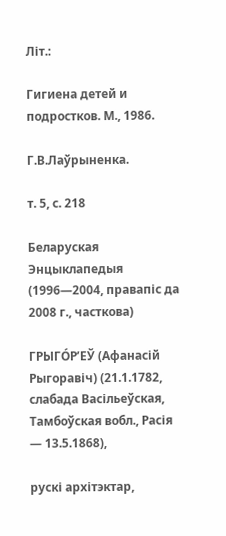Літ.:

Гигиена детей и подростков. М., 1986.

Г.В.Лаўрыненка.

т. 5, с. 218

Беларуская Энцыклапедыя (1996—2004, правапіс да 2008 г., часткова)

ГРЫГО́Р’ЕЎ (Афанасій Рыгоравіч) (21.1.1782, слабада Васільеўская, Тамбоўская вобл., Расія — 13.5.1868),

рускі архітэктар,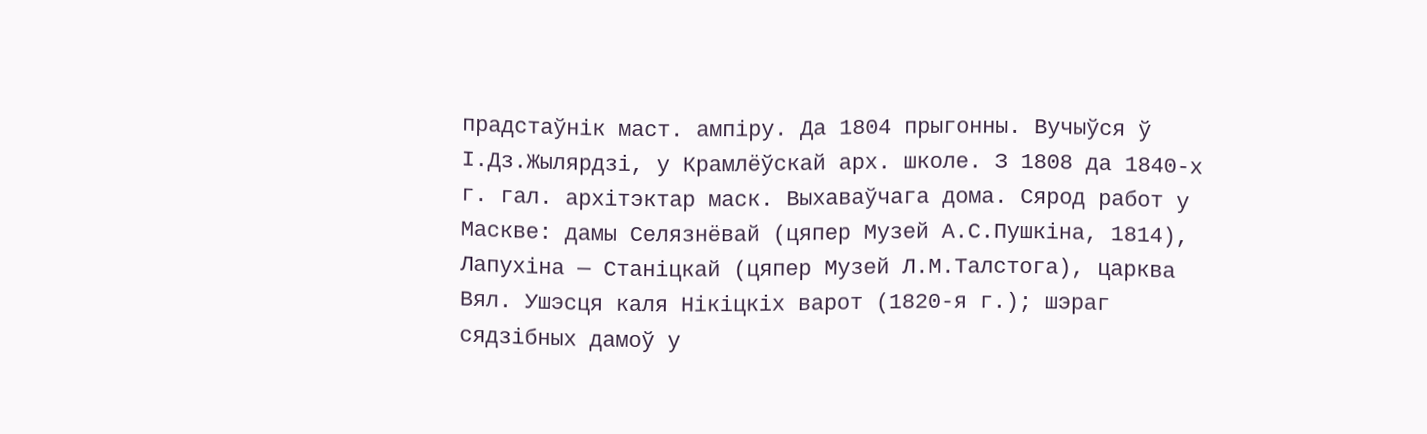прадстаўнік маст. ампіру. Да 1804 прыгонны. Вучыўся ў І.Дз.Жылярдзі, у Крамлёўскай арх. школе. З 1808 да 1840-х г. гал. архітэктар маск. Выхаваўчага дома. Сярод работ у Маскве: дамы Селязнёвай (цяпер Музей А.С.Пушкіна, 1814), Лапухіна — Станіцкай (цяпер Музей Л.М.Талстога), царква Вял. Ушэсця каля Нікіцкіх варот (1820-я г.); шэраг сядзібных дамоў у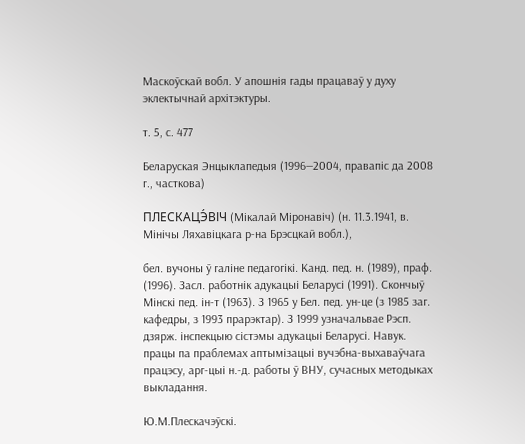Маскоўскай вобл. У апошнія гады працаваў у духу эклектычнай архітэктуры.

т. 5, с. 477

Беларуская Энцыклапедыя (1996—2004, правапіс да 2008 г., часткова)

ПЛЕСКАЦЭ́ВІЧ (Мікалай Міронавіч) (н. 11.3.1941, в. Мінічы Ляхавіцкага р-на Брэсцкай вобл.),

бел. вучоны ў галіне педагогікі. Канд. пед. н. (1989), праф. (1996). Засл. работнік адукацыі Беларусі (1991). Скончыў Мінскі пед. ін-т (1963). З 1965 у Бел. пед. ун-це (з 1985 заг. кафедры, з 1993 прарэктар). З 1999 узначальвае Рэсп. дзярж. інспекцыю сістэмы адукацыі Беларусі. Навук. працы па праблемах аптымізацыі вучэбна-выхаваўчага працэсу, арг-цыі н.-д. работы ў ВНУ, сучасных методыках выкладання.

Ю.М.Плескачэўскі.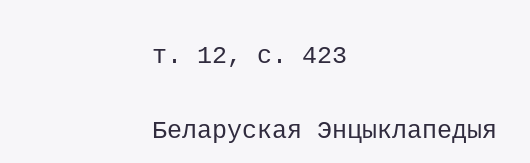т. 12, с. 423

Беларуская Энцыклапедыя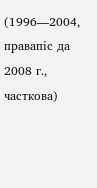(1996—2004, правапіс да 2008 г., часткова)